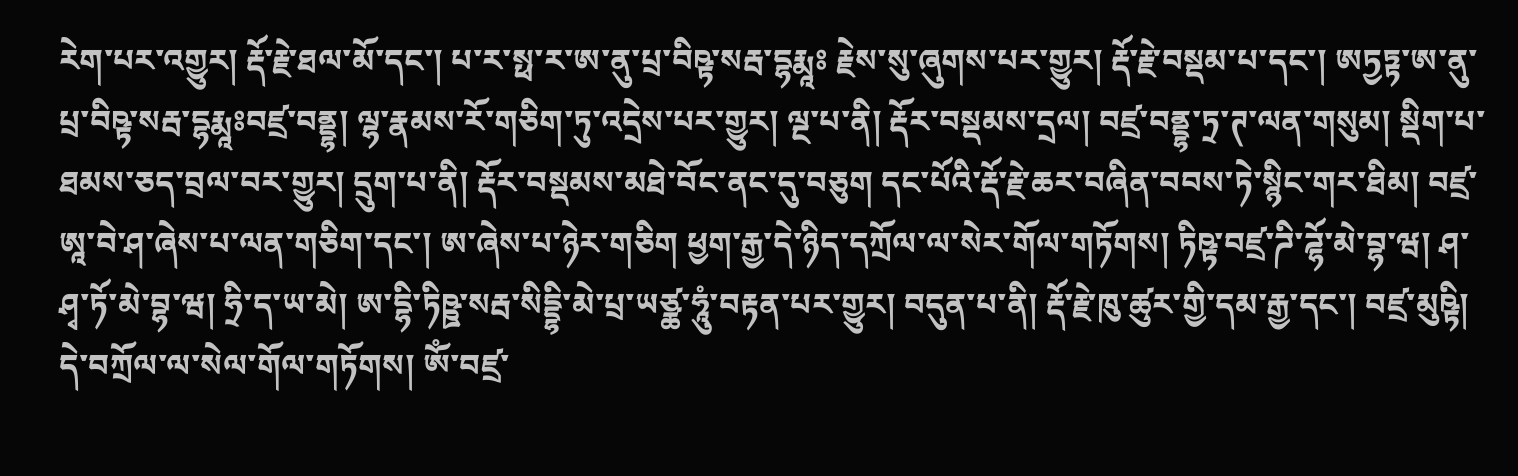རེག་པར་འགྱུར། རྡོ་རྗེ་ཐལ་མོ་དང་། པ་ར་སྥ་ར་ཨ་ནུ་པྲ་བིཥྟ་སརྦ་དྷརྨཱཿ རྗེས་སུ་ཞུགས་པར་གྱུར། རྡོ་རྗེ་བསྡམ་པ་དང་། ཨཏྱཏྟ་ཨ་ནུ་པྲ་བིཥྟ་སརྦ་དྷརྨཱཿབཛྲ་བནྡྷ། ལྷ་རྣམས་རོ་གཅིག་ཏུ་འདྲེས་པར་གྱུར། ལྔ་པ་ནི། རྡོར་བསྡམས་དྲལ། བཛྲ་བནྡྷ་ཏྲ་ཊ་ལན་གསུམ། སྡིག་པ་ཐམས་ཅད་བྲལ་བར་གྱུར། དྲུག་པ་ནི། རྡོར་བསྡམས་མཐེ་བོང་ནང་དུ་བཅུག དང་པོའི་རྡོ་རྗེ་ཆར་བཞིན་བབས་ཏེ་སྙིང་གར་ཐིམ། བཛྲ་ཨཱ་བེ་ཤ་ཞེས་པ་ལན་གཅིག་དང་། ཨ་ཞེས་པ་ཉེར་གཅིག ཕྱག་རྒྱ་དེ་ཉིད་དཀྲོལ་ལ་སེར་གོལ་གཏོགས། ཏིཥྟ་བཛྲ་ཌི་ཌྷོ་མེ་བྷ་ཝ། ཤ་ཤྭ་ཏོ་མེ་བྷ་ཝ། ཧྲི་ད་ཡ་མེ། ཨ་དྷི་ཏིཥྛ་སརྦ་སིདྡྷི་མེ་པྲ་ཡཙྪ་ཧཱུཾ་བརྟན་པར་གྱུར། བདུན་པ་ནི། རྡོ་རྗེ་ཁུ་ཚུར་གྱི་དམ་རྒྱ་དང་། བཛྲ་མུཥྟི། དེ་བཀྲོལ་ལ་སེལ་གོལ་གཏོགས། ཨོཾ་བཛྲ་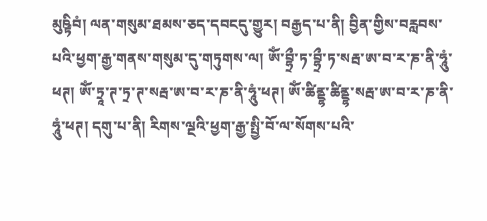མུཥྟིབཾ། ལན་གསུམ་ཐམས་ཅད་དབངདུ་གྱུར། བརྒྱད་པ་ནི། བྱིན་གྱིས་བརླབས་པའི་ཕྱག་རྒྱ་གནས་གསུམ་དུ་གཏུགས་ལ། ཨོཾ་བྷྲྀ་ཏ་བྷྲྀ་ཏ་སརྦ་ཨ་བ་ར་ཎ་ནི་ཧཱུཾ་ཕཊ། ཨོཾ་ཏྲཱ་ཊ་ཏྲ་ཊ་སརྦ་ཨ་བ་ར་ཎ་ནི་ཧཱུཾ་ཕཊ། ཨོཾ་ཚིནྡྷ་ཚིནྡྷ་སརྦ་ཨ་བ་ར་ཎ་ནི་ཧཱུཾ་ཕཊ། དགུ་པ་ནི། རིགས་ལྔའི་ཕྱག་རྒྱ་སྤྱི་བོ་ལ་སོགས་པའི་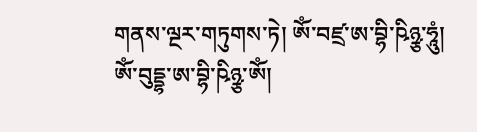གནས་ལྔར་གཏུགས་ཏེ། ཨོཾ་བཛྲ་ཨ་བྷི་ཥིཉྩ་ཧཱུཾ། ཨོཾ་བུདྡྷ་ཨ་བྷི་ཥིཉྩ་ཨོཾ།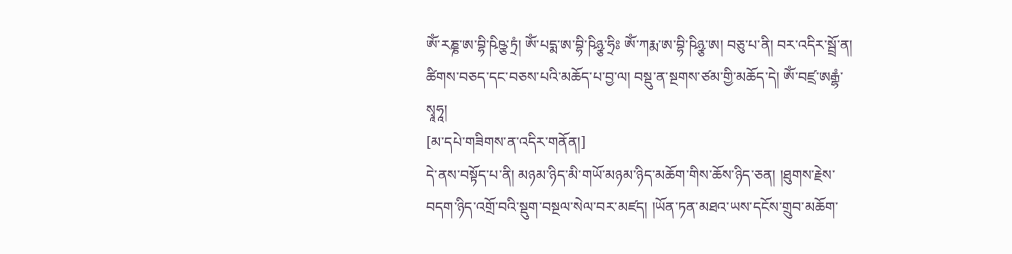ཨོཾ་རཎྞ་ཨ་བྷི་ཥིཥྩ་ཏྲཾ། ཨོཾ་པདྨ་ཨ་བྷི་ཥིཉྩ་ཧྲིཿ ཨོཾ་ཀརྨ་ཨ་བྷི་ཥིཉྩ་ཨ། བཅུ་པ་ནི། བར་འདིར་སྦྲོ་ན། ཚིགས་བཅད་དང་བཅས་པའི་མཆོད་པ་བྱ་ལ། བསྡུ་ན་སྔགས་ཙམ་གྱི་མཆོད་དེ། ཨོཾ་བཛྲ་ཨརྒྷཾ་སྭཱཧཱ།
[མ་དཔེ་གཟིགས་ན་འདིར་གནོན།]
དེ་ནས་བསྟོད་པ་ནི། མཉམ་ཉིད་མི་གཡོ་མཉམ་ཉིད་མཆོག་གིས་ཆོས་ཉིད་ཅན། །ཐུགས་རྗེས་བདག་ཉིད་འགྲོ་བའི་སྡུག་བསྔལ་སེལ་བར་མཛད། །ཡོན་ཏན་མཐའ་ཡས་དངོས་གྲུབ་མཆོག་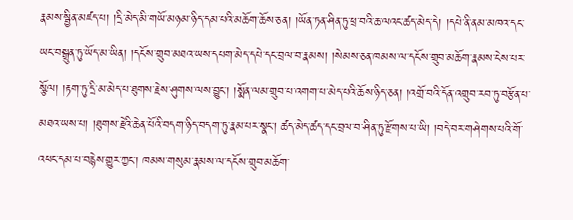རྣམས་སྦྱིན་མཛད་པ། །དྲི་མེད་མི་གཡོ་མཉམ་ཉིད་དམ་པའི་མཆོག་ཆོས་ཅན། །ཡོན་ཏན་ཤིན་ཏུ་ཕྲ་བའི་ཆ་ལའང་ཚད་མེད་དེ། །དཔེ་ནི་ནམ་མཁའ་དང་ཡང་བསྒྲུན་ཏུ་ཡོད་མ་ཡིན། །དངོས་གྲུབ་མཐའ་ཡས་དཔག་མེད་དཔེ་དང་བྲལ་བ་རྣམས། །སེམས་ཅན་ཁམས་ལ་དངོས་གྲུབ་མཆོག་རྣམས་ངེས་པར་སྩོལ། །རྟག་ཏུ་དྲི་མ་མེད་པ་ཐུགས་རྗེས་ཤུགས་ལས་བྱུང་། །སྨོན་ལམ་གྲུབ་པ་འགག་པ་མེད་པའི་ཆོས་ཉིད་ཅན། །འགྲོ་བའི་དོན་འགྲུབ་རབ་ཏུ་བརྩོན་པ་མཐའ་ཡས་པ། །ཐུགས་རྗེའི་ཆེན་པོའི་བདག་ཉིད་བདག་ཏུ་རྣམ་པར་སྣང་། ཚད་མེད་ཚད་དང་བྲལ་བ་ཤིན་ཏུ་རྫོགས་པ་ཡི། །བདེ་བར་གཤེགས་པའི་གོ་འཕང་དམ་པ་བརྙེས་གྱུར་ཀྱང་། ཁམས་གསུམ་རྣམས་ལ་དངོས་གྲུབ་མཆོག་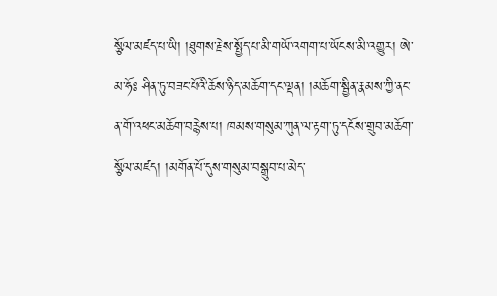སྩོལ་མཛད་པ་ཡི། །ཐུགས་རྗེས་སྤྱོད་པ་མི་གཡོ་འགག་པ་ཡོངས་མི་འགྱུར། ཨེ་མ་ཧོཿ ཤིན་ཏུ་བཟང་པོའི་ཆོས་ཉིད་མཆོག་དང་ལྡན། །མཆོག་སྦྱིན་རྣམས་ཀྱི་ནང་ན་གོ་འཕང་མཆོག་བརྙེས་པ། ཁམས་གསུམ་ཀུན་ལ་རྟག་ཏུ་དངོས་གྲུབ་མཆོག་སྩོལ་མཛད། །མགོན་པོ་དུས་གསུམ་བསྒྲུབ་པ་མེད་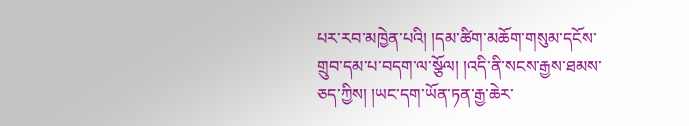པར་རབ་མཁྱེན་པའི། །དམ་ཚིག་མཆོག་གསུམ་དངོས་གྲུབ་དམ་པ་བདག་ལ་སྩོལ། །འདི་ནི་སངས་རྒྱས་ཐམས་ཅད་ཀྱིས། །ཡང་དག་ཡོན་ཏན་རྒྱ་ཆེར་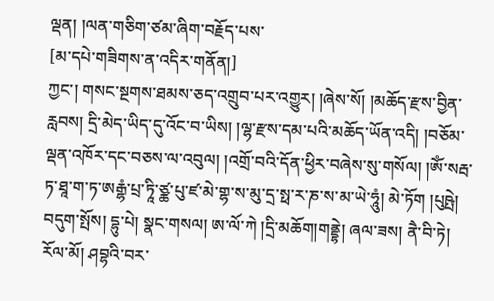ལྡན། །ལན་གཅིག་ཙམ་ཞིག་བརྗོད་པས་
[མ་དཔེ་གཟིགས་ན་འདིར་གནོན།]
ཀྱང་། གསང་སྔགས་ཐམས་ཅད་འགྲུབ་པར་འགྱུར། །ཞེས་སོ། །མཆོད་རྫས་བྱིན་རླབས། དྲི་མེད་ཡིད་དུ་འོང་བ་ཡིས། །ལྷ་རྫས་དམ་པའི་མཆོད་ཡོན་འདི། །བཅོམ་ལྡན་འཁོར་དང་བཅས་ལ་འབུལ། །འགྲོ་བའི་དོན་ཕྱིར་བཞེས་སུ་གསོལ། །ཨོཾ་སརྦ་ཏ་ཐཱ་ག་ཏ་ཨརྒྷཾ་པྲ་ཏཱི་ཙྪ་པུ་ཛ་མེ་གྷ་ས་མུ་དྲ་སྥ་ར་ཎ་ས་མ་ཡེ་ཧཱུཾ། མེ་ཏོག །པུཥྤེ། བདུག་སྤོས། དྷུ་པེ། སྣང་གསལ། ཨ་ལོ་ཀེ །དྲི་མཆོག།གནྡྷེ། ཞལ་ཟས། ནཻ་བི་ཏེ། རོལ་མོ། ཤབྷའི་བར་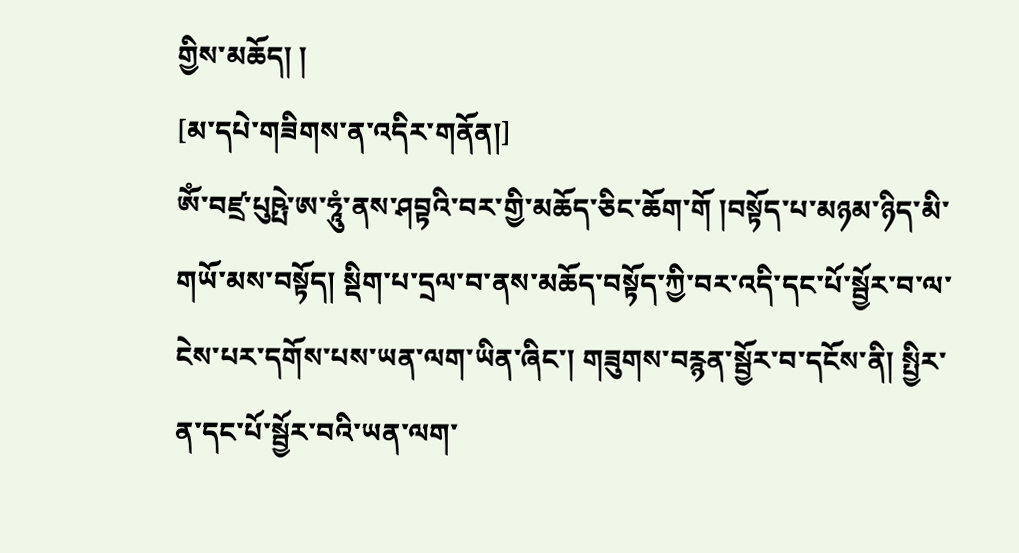གྱིས་མཆོད། །
[མ་དཔེ་གཟིགས་ན་འདིར་གནོན།]
ཨོཾ་བཛྲ་པུཥྤེ་ཨ་ཧཱུཾ་ནས་ཤབྟའི་བར་གྱི་མཆོད་ཅིང་ཆོག་གོ །བསྟོད་པ་མཉམ་ཉིད་མི་གཡོ་མས་བསྟོད། སྡིག་པ་དྲལ་བ་ནས་མཆོད་བསྟོད་ཀྱི་བར་འདི་དང་པོ་སྦྱོར་བ་ལ་ངེས་པར་དགོས་པས་ཡན་ལག་ཡིན་ཞིང་། གཟུགས་བརྙན་སྦྱོར་བ་དངོས་ནི། སྤྱིར་ན་དང་པོ་སྦྱོར་བའི་ཡན་ལག་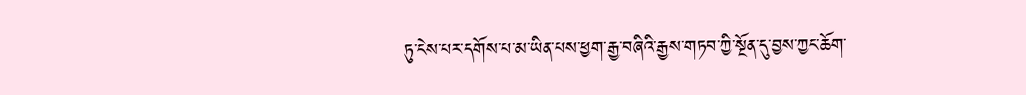ཏུ་ངེས་པར་དགོས་པ་མ་ཡིན་པས་ཕྱག་རྒྱ་བཞིའི་རྒྱས་གཏབ་ཀྱི་སྔོན་དུ་བྱས་ཀྱང་ཆོག་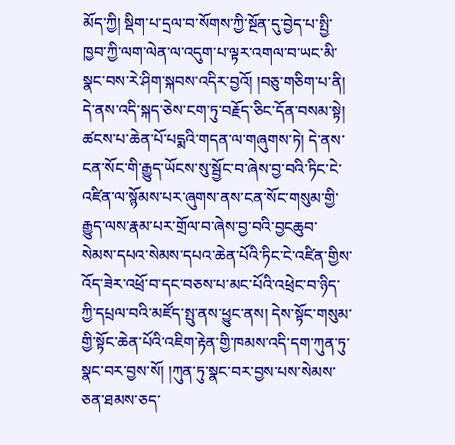མོད་ཀྱི། སྡིག་པ་དྲལ་བ་སོགས་ཀྱི་སྔོན་དུ་བྱེད་པ་སྤྱི་ཁྱབ་ཀྱི་ལག་ལེན་ལ་འདུག་པ་ལྟར་འགལ་བ་ཡང་མི་སྣང་བས་རེ་ཤིག་སྐབས་འདིར་བྱའོ། །བཅུ་གཅིག་པ་ནི། དེ་ནས་འདི་སྐད་ཅེས་ངག་ཏུ་བརྗོད་ཅིང་དོན་བསམ་སྟེ། ཚངས་པ་ཆེན་པོ་པདྨའི་གདན་ལ་གཞུགས་ཏེ། དེ་ནས་ངན་སོང་གི་རྒྱུད་ཡོངས་སུ་སྦྱོང་བ་ཞེས་བྱ་བའི་ཏིང་ངེ་འཛིན་ལ་སྙོམས་པར་ཞུགས་ནས་ངན་སོང་གསུམ་གྱི་རྒྱུད་ལས་རྣམ་པར་གྲོལ་བ་ཞེས་བྱ་བའི་བྱངཆུབ་སེམས་དཔའ་སེམས་དཔའ་ཆེན་པོའི་ཏིང་ངེ་འཛིན་གྱིས་འོད་ཟེར་འཕྲོ་བ་དང་བཅས་པ་མང་པོའི་འཕྲེང་བ་ཉིད་ཀྱི་དཔྲལ་བའི་མཛོད་སྤུ་ནས་ཕྱུང་ནས། དེས་སྟོང་གསུམ་གྱི་སྟོང་ཆེན་པོའི་འཇིག་རྟེན་གྱི་ཁམས་འདི་དག་ཀུན་ཏུ་སྣང་བར་བྱས་སོ། །ཀུན་ཏུ་སྣང་བར་བྱས་པས་སེམས་ཅན་ཐམས་ཅད་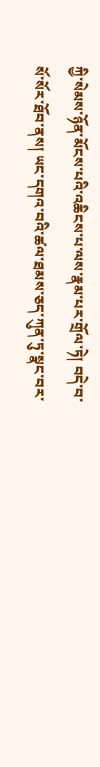ཀྱི་སེམས་ཉོན་མོངས་པའི་འཆིངས་པ་ལས་རྣམ་པར་གྲོལ་ཏེ། བདེ་བ་སོ་སོར་ཐོབ་ནས། ཡང་དགའ་བའི་ཚལ་ཐམས་ཅད་ཀུན་ཏུ་སྣང་བར་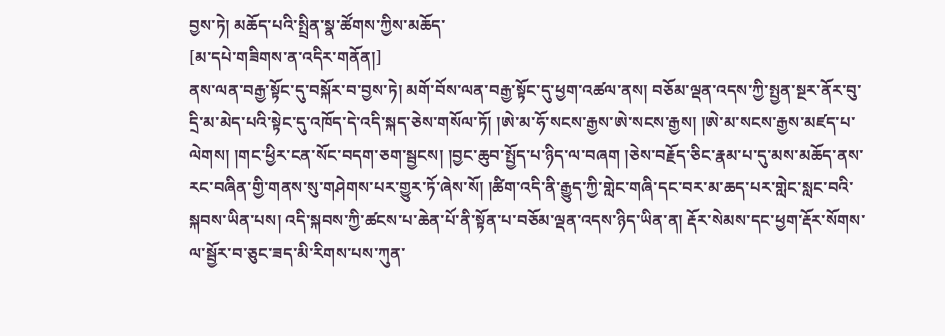བྱས་ཏེ། མཆོད་པའི་སྤྲིན་སྣ་ཚོགས་ཀྱིས་མཆོད་
[མ་དཔེ་གཟིགས་ན་འདིར་གནོན།]
ནས་ལན་བརྒྱ་སྟོང་དུ་བསྐོར་བ་བྱས་ཏེ། མགོ་བོས་ལན་བརྒྱ་སྟོང་དུ་ཕྱག་འཚལ་ནས། བཅོམ་ལྡན་འདས་ཀྱི་སྤྱན་སྔར་ནོར་བུ་དྲི་མ་མེད་པའི་སྟེང་དུ་འཁོད་དེ་འདི་སྐད་ཅེས་གསོལ་ཏོ། །ཨེ་མ་ཧོ་སངས་རྒྱས་ཨེ་སངས་རྒྱས། །ཨེ་མ་སངས་རྒྱས་མཛད་པ་ལེགས། །གང་ཕྱིར་ངན་སོང་བདག་ཅག་སྦྱངས། །བྱང་ཆུབ་སྤྱོད་པ་ཉིད་ལ་བཞག །ཅེས་བརྗོད་ཅིང་རྣམ་པ་དུ་མས་མཆོད་ནས་རང་བཞིན་གྱི་གནས་སུ་གཤེགས་པར་གྱུར་ཏོ་ཞེས་སོ། །ཚིག་འདི་ནི་རྒྱུད་ཀྱི་གླེང་གཞི་དང་བར་མ་ཆད་པར་གླེང་སླང་བའི་སྐབས་ཡིན་པས། འདི་སྐབས་ཀྱི་ཚངས་པ་ཆེན་པོ་ནི་སྟོན་པ་བཅོམ་ལྡན་འདས་ཉིད་ཡིན་ན། རྡོར་སེམས་དང་ཕྱག་རྡོར་སོགས་ལ་སྦྱོར་བ་ཅུང་ཟད་མི་རིགས་པས་ཀུན་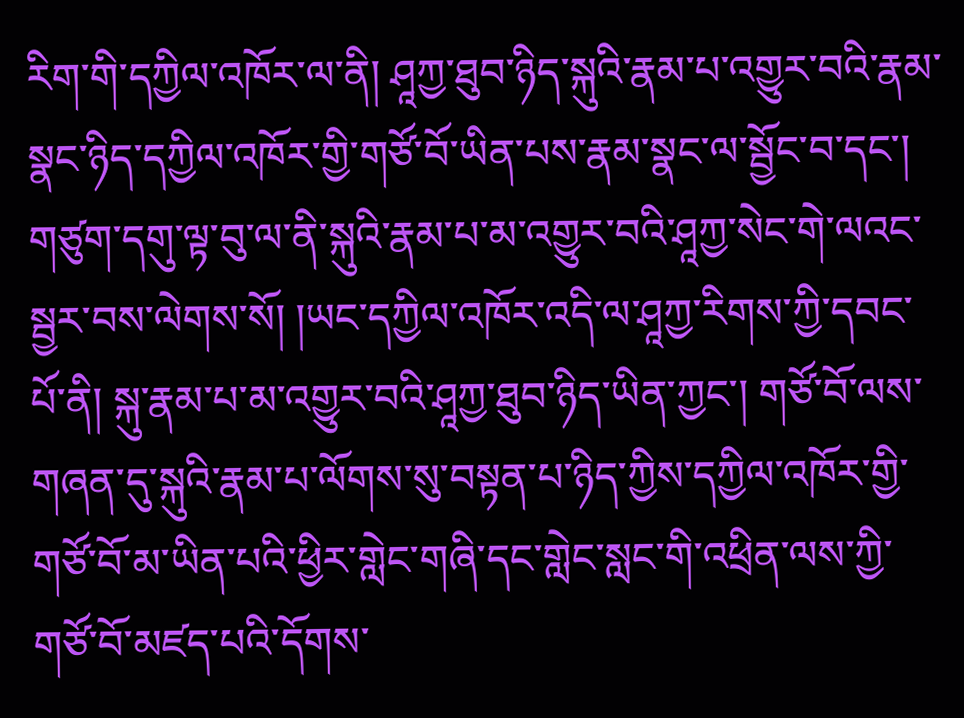རིག་གི་དཀྱིལ་འཁོར་ལ་ནི། ཤཱཀྱ་ཐུབ་ཉིད་སྐུའི་རྣམ་པ་འགྱུར་བའི་རྣམ་སྣང་ཉིད་དཀྱིལ་འཁོར་གྱི་གཙོ་བོ་ཡིན་པས་རྣམ་སྣང་ལ་སྦྱོང་བ་དང་། གཙུག་དགུ་ལྟ་བུ་ལ་ནི་སྐུའི་རྣམ་པ་མ་འགྱུར་བའི་ཤཱཀྱ་སེང་གེ་ལའང་སྦྱར་བས་ལེགས་སོ། །ཡང་དཀྱིལ་འཁོར་འདི་ལ་ཤཱཀྱ་རིགས་ཀྱི་དབང་པོ་ནི། སྐུ་རྣམ་པ་མ་འགྱུར་བའི་ཤཱཀྱ་ཐུབ་ཉིད་ཡིན་ཀྱང་། གཙོ་བོ་ལས་གཞན་དུ་སྐུའི་རྣམ་པ་ལོགས་སུ་བསྟན་པ་ཉིད་ཀྱིས་དཀྱིལ་འཁོར་གྱི་གཙོ་བོ་མ་ཡིན་པའི་ཕྱིར་གླེང་གཞི་དང་གླེང་སླང་གི་འཕྲིན་ལས་ཀྱི་གཙོ་བོ་མཛད་པའི་དོགས་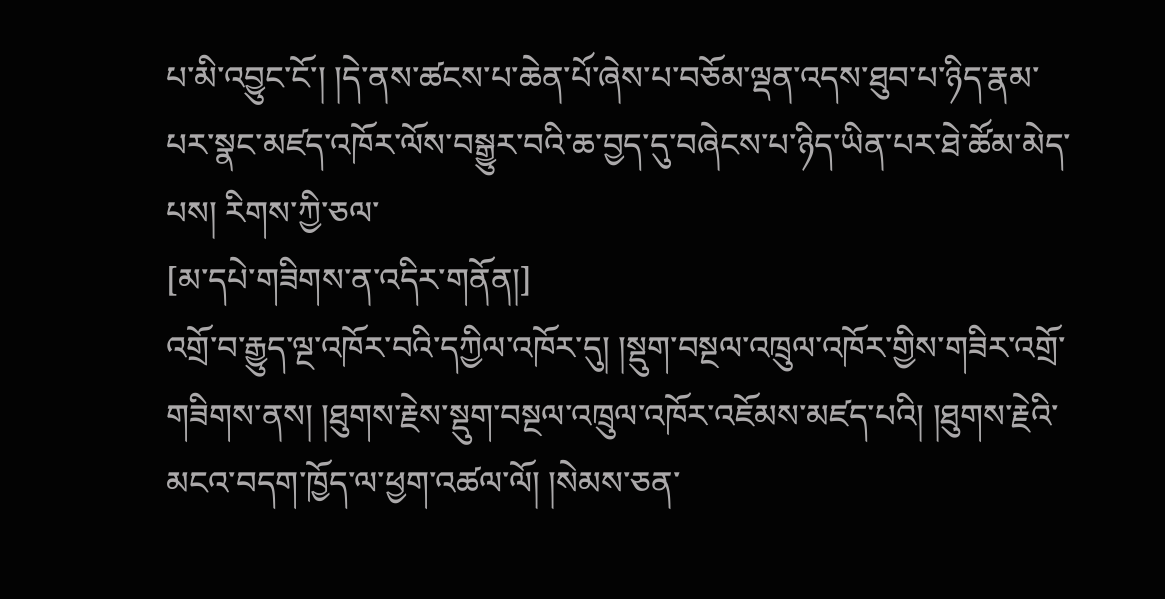པ་མི་འབྱུང་ངོ་། །དེ་ནས་ཚངས་པ་ཆེན་པོ་ཞེས་པ་བཅོམ་ལྡན་འདས་ཐུབ་པ་ཉིད་རྣམ་པར་སྣང་མཛད་འཁོར་ལོས་བསྒྱུར་བའི་ཆ་བྱད་དུ་བཞེངས་པ་ཉིད་ཡིན་པར་ཐེ་ཚོམ་མེད་པས། རིགས་ཀྱི་ཅལ་
[མ་དཔེ་གཟིགས་ན་འདིར་གནོན།]
འགྲོ་བ་རྒྱུད་ལྔ་འཁོར་བའི་དཀྱིལ་འཁོར་དུ། །སྡུག་བསྔལ་འཁྲུལ་འཁོར་གྱིས་གཟིར་འགྲོ་གཟིགས་ནས། །ཐུགས་རྗེས་སྡུག་བསྔལ་འཁྲུལ་འཁོར་འཇོམས་མཛད་པའི། །ཐུགས་རྗེའི་མངའ་བདག་ཁྱོད་ལ་ཕྱག་འཚལ་ལོ། །སེམས་ཅན་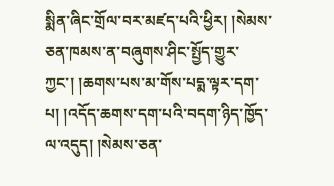སྨིན་ཞིང་གྲོལ་བར་མཛད་པའི་ཕྱིར། །སེམས་ཅན་ཁམས་ན་བཞུགས་ཤིང་སྤྱོད་གྱུར་ཀྱང་། །ཆགས་པས་མ་གོས་པདྨ་ལྟར་དག་པ། །འདོད་ཆགས་དག་པའི་བདག་ཉིད་ཁྱོད་ལ་འདུད། །སེམས་ཅན་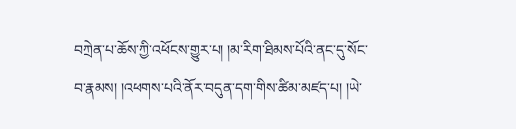བཀྲེན་པ་ཆོས་ཀྱི་འཕོངས་གྱུར་པ། །མ་རིག་ཐིམས་པོའི་ནང་དུ་སོང་བ་རྣམས། །འཕགས་པའི་ནོར་བདུན་དག་གིས་ཚིམ་མཛད་པ། །ཡེ་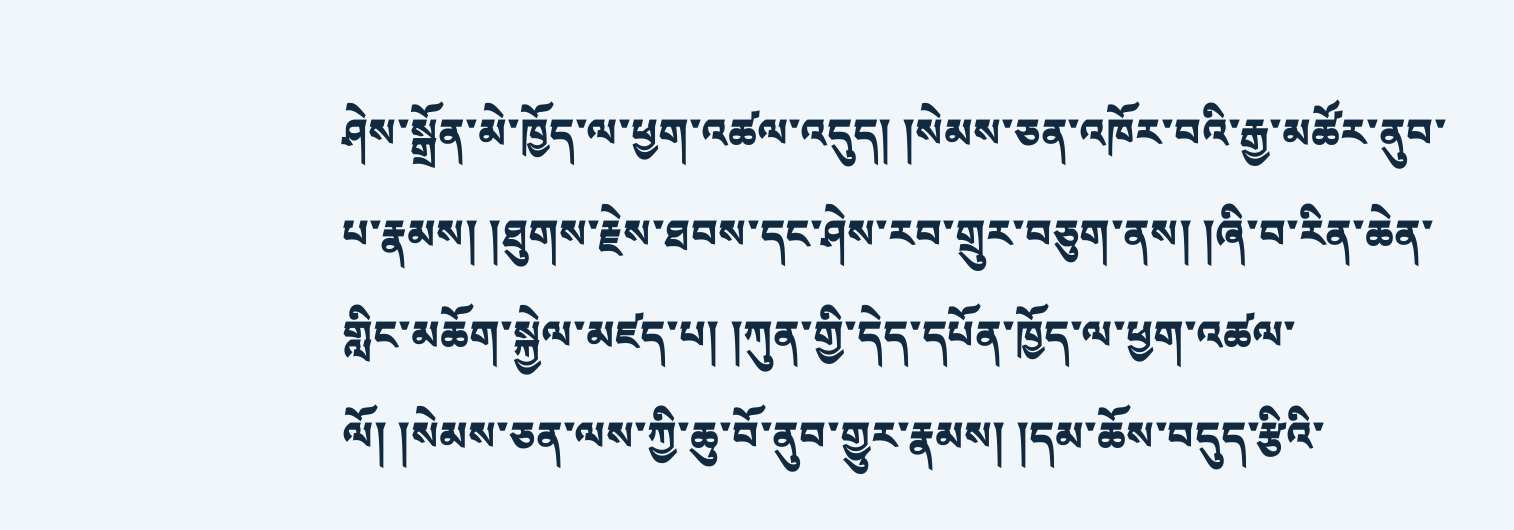ཤེས་སྒྲོན་མེ་ཁྱོད་ལ་ཕྱག་འཚལ་འདུད། །སེམས་ཅན་འཁོར་བའི་རྒྱ་མཚོར་ནུབ་པ་རྣམས། །ཐུགས་རྗེས་ཐབས་དང་ཤེས་རབ་གྲུར་བཅུག་ནས། །ཞི་བ་རིན་ཆེན་གླིང་མཆོག་སྐྱེལ་མཛད་པ། །ཀུན་གྱི་དེད་དཔོན་ཁྱོད་ལ་ཕྱག་འཚལ་ལོ། །སེམས་ཅན་ལས་ཀྱི་ཆུ་བོ་ནུབ་གྱུར་རྣམས། །དམ་ཆོས་བདུད་རྩིའི་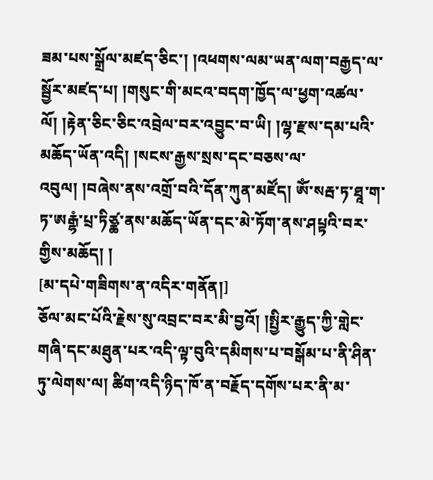ཟམ་པས་སྒྲོལ་མཛད་ཅིང་། །འཕགས་ལམ་ཡན་ལག་བརྒྱད་ལ་སྦྱོར་མཛད་པ། །གསུང་གི་མངའ་བདག་ཁྱོད་ལ་ཕྱག་འཚལ་ལོ། །རྟེན་ཅིང་ཅིང་འབྲེལ་བར་འབྱུང་བ་ཡི། །ལྷ་རྫས་དམ་པའི་མཆོད་ཡོན་འདི། །སངས་རྒྱས་སྲས་དང་བཅས་ལ་འབུལ། །བཞེས་ནས་འགྲོ་བའི་དོན་ཀུན་མཛོད། ཨོཾ་སརྦ་ཏ་ཐཱ་ག་ཏ་ཨརྒྷཾ་པྲ་ཏིཙྪ་ནས་མཆོད་ཡོན་དང་མེ་ཏོག་ནས་ཤཔྟའི་བར་གྱིས་མཆོད། །
[མ་དཔེ་གཟིགས་ན་འདིར་གནོན།]
ཅོལ་མང་པོའི་རྗེས་སུ་འབྲང་བར་མི་བྱའོ། །སྤྱིར་རྒྱུད་ཀྱི་གླེང་གཞི་དང་མཐུན་པར་འདི་ལྟ་བུའི་དམིགས་པ་བསྒོམ་པ་ནི་ཤིན་ཏུ་ལེགས་ལ། ཚིག་འདི་ཉིད་ཁོ་ན་བརྗོད་དགོས་པར་ནི་མ་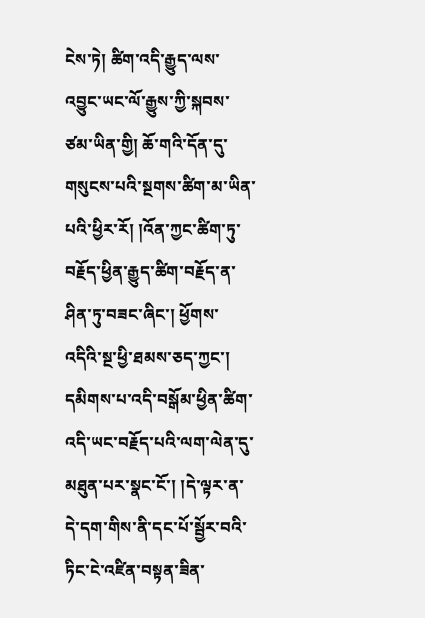ངེས་ཏེ། ཚིག་འདི་རྒྱུད་ལས་འབྱུང་ཡང་ལོ་རྒྱུས་ཀྱི་སྐབས་ཙམ་ཡིན་གྱི། ཆོ་གའི་དོན་དུ་གསུངས་པའི་སྔགས་ཚིག་མ་ཡིན་པའི་ཕྱིར་རོ། །འོན་ཀྱང་ཚིག་ཏུ་བརྗོད་ཕྱིན་རྒྱུད་ཚིག་བརྗོད་ན་ཤིན་ཏུ་བཟང་ཞིང་། ཕྱོགས་འདིའི་སྔ་ཕྱི་ཐམས་ཅད་ཀྱང་། དམིགས་པ་འདི་བསྒོམ་ཕྱིན་ཚིག་འདི་ཡང་བརྗོད་པའི་ལག་ལེན་དུ་མཐུན་པར་སྣང་ངོ་། །དེ་ལྟར་ན་དེ་དག་གིས་ནི་དང་པོ་སྦྱོར་བའི་ཏིང་ངེ་འཛིན་བསྟན་ཟིན་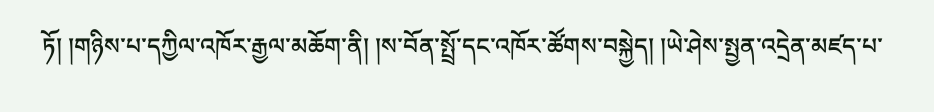ཏོ། །གཉིས་པ་དཀྱིལ་འཁོར་རྒྱལ་མཆོག་ནི། །ས་བོན་སྤྲོ་དང་འཁོར་ཚོགས་བསྐྱེད། །ཡེ་ཤེས་སྤྱན་འདྲེན་མཛད་པ་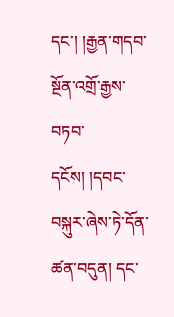དང་། །རྒྱན་གདབ་སྔོན་འགྲོ་རྒྱས་བཏབ་དངོས། །དབང་བསྐུར་ཞེས་ཏེ་དོན་ཚན་བདུན། དང་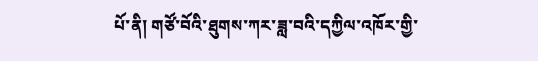པོ་ནི། གཙོ་བོའི་ཐུགས་ཀར་ཟླ་བའི་དཀྱིལ་འཁོར་གྱི་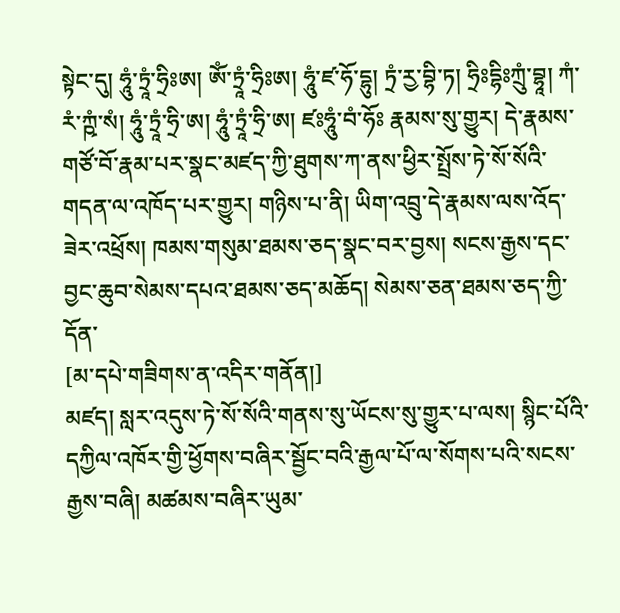སྟེང་དུ། ཧཱུཾ་ཏྲཱཾ་ཧྲིཿཨ། ཨོཾ་ཏྲཱཾ་ཧྲིཿཨ། ཧཱུཾ་ཛ་ཧོ་དྷུ། ཏྲཾ་རྱ་བྷི་ཏ། ཧྲིཿདྷིཿཀྲུཾ་བྷཱ། ཀཾ་རཾ་ཀྵཾ་སཾ། ཧཱུཾ་ཏྲཱཾ་ཧྲི་ཨ། ཧཱུཾ་ཏྲཱཾ་ཧྲི་ཨ། ཛཿཧཱུཾ་བཾ་ཧོཿ རྣམས་སུ་གྱུར། དེ་རྣམས་གཙོ་བོ་རྣམ་པར་སྣང་མཛད་ཀྱི་ཐུགས་ཀ་ནས་ཕྱིར་སྤྲོས་ཏེ་སོ་སོའི་གདན་ལ་འཁོད་པར་གྱུར། གཉིས་པ་ནི། ཡིག་འབྲུ་དེ་རྣམས་ལས་འོད་ཟེར་འཕྲོས། ཁམས་གསུམ་ཐམས་ཅད་སྣང་བར་བྱས། སངས་རྒྱས་དང་བྱང་ཆུབ་སེམས་དཔའ་ཐམས་ཅད་མཆོད། སེམས་ཅན་ཐམས་ཅད་ཀྱི་དོན་
[མ་དཔེ་གཟིགས་ན་འདིར་གནོན།]
མཛད། སླར་འདུས་ཏེ་སོ་སོའི་གནས་སུ་ཡོངས་སུ་གྱུར་པ་ལས། སྙིང་པོའི་དཀྱིལ་འཁོར་གྱི་ཕྱོགས་བཞིར་སྦྱོང་བའི་རྒྱལ་པོ་ལ་སོགས་པའི་སངས་རྒྱས་བཞི། མཚམས་བཞིར་ཡུམ་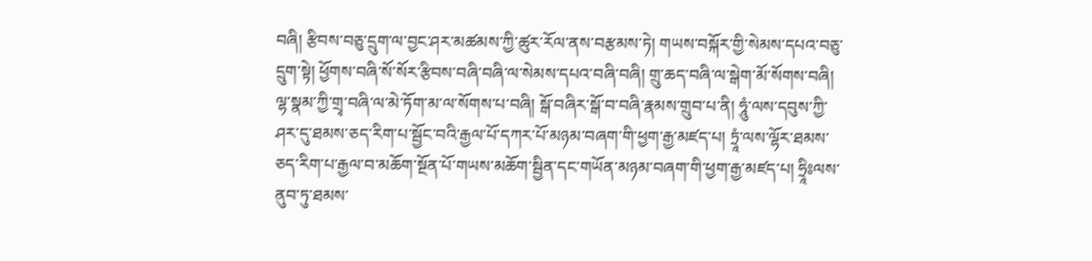བཞི། རྩིབས་བཅུ་དྲུག་ལ་བྱང་ཤར་མཚམས་ཀྱི་ཚུར་རོལ་ནས་བརྩམས་ཏེ། གཡས་བསྐོར་གྱི་སེམས་དཔའ་བཅུ་དྲུག་སྟེ། ཕྱོགས་བཞི་སོ་སོར་རྩིབས་བཞི་བཞི་ལ་སེམས་དཔའ་བཞི་བཞི། གྲུ་ཆད་བཞི་ལ་སྒེག་མོ་སོགས་བཞི། ལྷ་སྣམ་ཀྱི་གྲྭ་བཞི་ལ་མེ་ཏོག་མ་ལ་སོགས་པ་བཞི། སྒོ་བཞིར་སྒོ་བ་བཞི་རྣམས་གྲུབ་པ་ནི། ཧཱུཾ་ལས་དབུས་ཀྱི་ཤར་དུ་ཐམས་ཅད་རིག་པ་སྦྱོང་བའི་རྒྱལ་པོ་དཀར་པོ་མཉམ་བཞག་གི་ཕྱག་རྒྱ་མཛད་པ། ཏྲཱཾ་ལས་ལྷོར་ཐམས་ཅད་རིག་པ་རྒྱལ་བ་མཆོག་སྔོན་པོ་གཡས་མཆོག་སྦྱིན་དང་གཡོན་མཉམ་བཞག་གི་ཕྱག་རྒྱ་མཛད་པ། ཧྲཱིཿལས་ནུབ་ཏུ་ཐམས་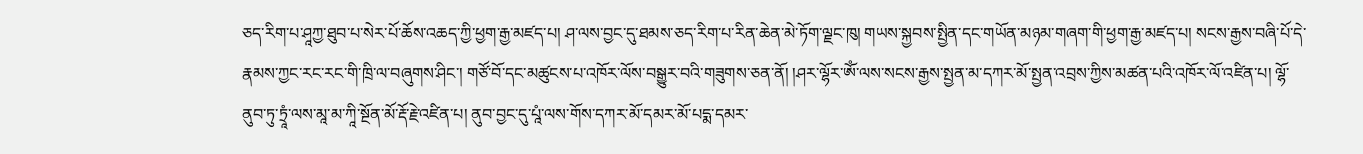ཅད་རིག་པ་ཤཱཀྱ་ཐུབ་པ་སེར་པོ་ཆོས་འཆད་ཀྱི་ཕྱག་རྒྱ་མཛད་པ། ཤ་ལས་བྱང་དུ་ཐམས་ཅད་རིག་པ་རིན་ཆེན་མེ་ཏོག་ལྗང་ཁུ། གཡས་སྐྱབས་སྤྱིན་དང་གཡོན་མཉམ་གཞག་གི་ཕྱག་རྒྱ་མཛད་པ། སངས་རྒྱས་བཞི་པོ་དེ་རྣམས་ཀྱང་རང་རང་གི་ཁྲི་ལ་བཞུགས་ཤིང་། གཙོ་བོ་དང་མཚུངས་པ་འཁོར་ལོས་བསྒྱུར་བའི་གཟུགས་ཅན་ནོ། །ཤར་ལྷོར་ཨོཾ་ལས་སངས་རྒྱས་སྤྱན་མ་དཀར་མོ་སྤྱན་འབྲས་ཀྱིས་མཚན་པའི་འཁོར་ལོ་འཛིན་པ། ལྷོ་ནུབ་ཏུ་ཏྲཱཾ་ལས་མཱ་མ་ཀཱི་སྔོན་མོ་རྡོ་རྗེ་འཛིན་པ། ནུབ་བྱང་དུ་པཱཾ་ལས་གོས་དཀར་མོ་དམར་མོ་པདྨ་དམར་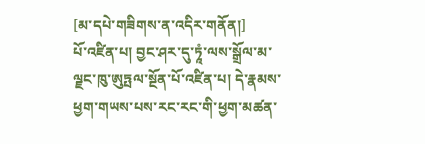[མ་དཔེ་གཟིགས་ན་འདིར་གནོན།]
པོ་འཛིན་པ། བྱང་ཤར་དུ་ཏཱཾ་ལས་སྒྲོལ་མ་ལྗང་ཁུ་ཨུཏྤལ་སྔོན་པོ་འཛིན་པ། དེ་རྣམས་ཕྱག་གཡས་པས་རང་རང་གི་ཕྱག་མཚན་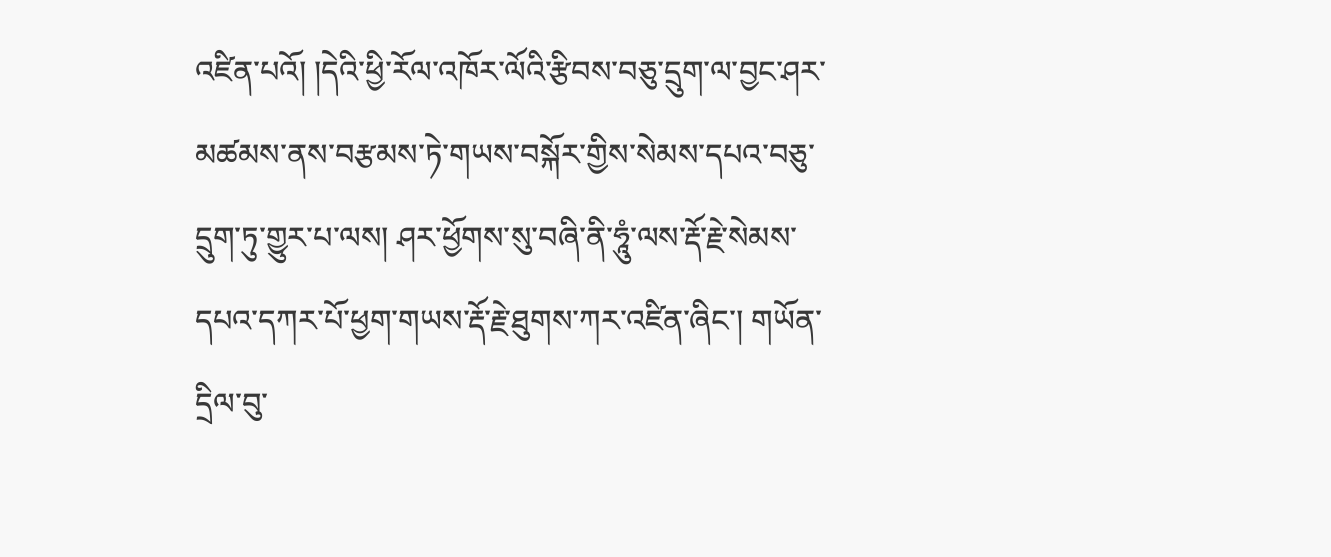འཛིན་པའོ། །དེའི་ཕྱི་རོལ་འཁོར་ལོའི་རྩིབས་བཅུ་དྲུག་ལ་བྱང་ཤར་མཚམས་ནས་བརྩམས་ཏེ་གཡས་བསྐོར་གྱིས་སེམས་དཔའ་བཅུ་དྲུག་ཏུ་གྱུར་པ་ལས། ཤར་ཕྱོགས་སུ་བཞི་ནི་ཧཱུཾ་ལས་རྡོ་རྗེ་སེམས་དཔའ་དཀར་པོ་ཕྱག་གཡས་རྡོ་རྗེ་ཐུགས་ཀར་འཛིན་ཞིང་། གཡོན་དྲིལ་བུ་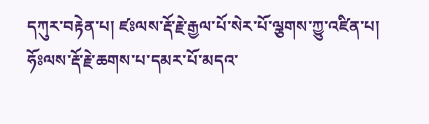དཀུར་བརྟེན་པ། ཛཿལས་རྡོ་རྗེ་རྒྱལ་པོ་སེར་པོ་ལྕགས་ཀྱུ་འཛིན་པ། ཧོཿལས་རྡོ་རྗེ་ཆགས་པ་དམར་པོ་མདའ་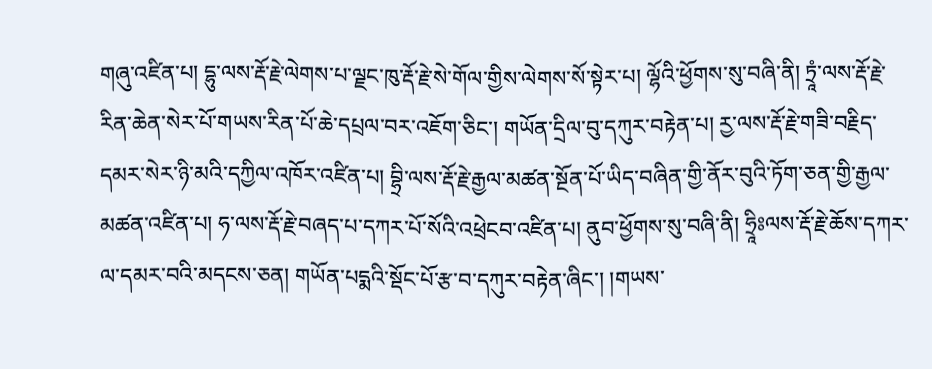གཞུ་འཛིན་པ། དྷུ་ལས་རྡོ་རྗེ་ལེགས་པ་ལྗང་ཁུ་རྡོ་རྗེ་སེ་གོལ་གྱིས་ལེགས་སོ་སྟེར་པ། ལྷོའི་ཕྱོགས་སུ་བཞི་ནི། ཏྲཱཾ་ལས་རྡོ་རྗེ་རིན་ཆེན་སེར་པོ་གཡས་རིན་པོ་ཆེ་དཔྲལ་བར་འཇོག་ཅིང་། གཡོན་དྲིལ་བུ་དཀུར་བརྟེན་པ། རྱ་ལས་རྡོ་རྗེ་གཟི་བརྗིད་དམར་སེར་ཉི་མའི་དཀྱིལ་འཁོར་འཛིན་པ། བྷྲི་ལས་རྡོ་རྗེ་རྒྱལ་མཚན་སྔོན་པོ་ཡིད་བཞིན་གྱི་ནོར་བུའི་ཏོག་ཅན་གྱི་རྒྱལ་མཚན་འཛིན་པ། ཧ་ལས་རྡོ་རྗེ་བཞད་པ་དཀར་པོ་སོའི་འཕྲེངབ་འཛིན་པ། ནུབ་ཕྱོགས་སུ་བཞི་ནི། ཧྲཱིཿལས་རྡོ་རྗེ་ཆོས་དཀར་ལ་དམར་བའི་མདངས་ཅན། གཡོན་པདྨའི་སྡོང་པོ་རྩ་བ་དཀུར་བརྟེན་ཞིང་། །གཡས་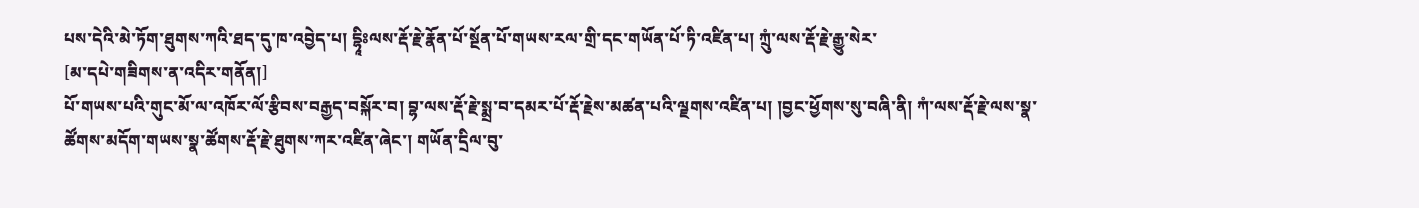པས་དེའི་མེ་ཏོག་ཐུགས་ཀའི་ཐད་དུ་ཁ་འབྱེད་པ། དྷཱིཿལས་རྡོ་རྗེ་རྣོན་པོ་སྔོན་པོ་གཡས་རལ་གྲི་དང་གཡོན་པོ་ཏི་འཛིན་པ། ཀྲུཾ་ལས་རྡོ་རྗེ་རྒྱུ་སེར་
[མ་དཔེ་གཟིགས་ན་འདིར་གནོན།]
པོ་གཡས་པའི་གུང་མོ་ལ་འཁོར་ལོ་རྩིབས་བརྒྱད་བསྐོར་བ། བྷ་ལས་རྡོ་རྗེ་སྨྲ་བ་དམར་པོ་རྡོ་རྗེས་མཚན་པའི་ལྗགས་འཛིན་པ། །བྱང་ཕྱོགས་སུ་བཞི་ནི། ཀཾ་ལས་རྡོ་རྗེ་ལས་སྣ་ཚོགས་མདོག་གཡས་སྣ་ཚོགས་རྡོ་རྗེ་ཐུགས་ཀར་འཛིན་ཞེང་། གཡོན་དྲིལ་བུ་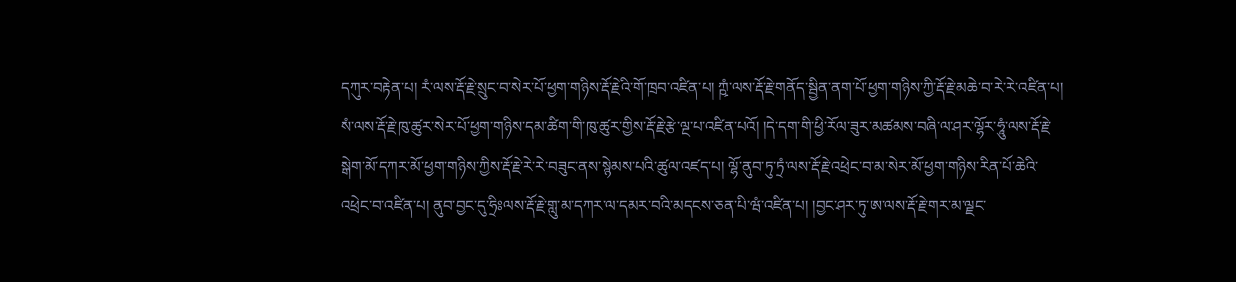དཀུར་བརྟེན་པ། རཾ་ལས་རྡོ་རྗེ་སྲུང་བ་སེར་པོ་ཕྱག་གཉིས་རྡོ་རྗེའི་གོ་ཁྲབ་འཛིན་པ། ཀྵཾ་ལས་རྡོ་རྗེ་གནོད་སྦྱིན་ནག་པོ་ཕྱག་གཉིས་ཀྱི་རྡོ་རྗེ་མཆེ་བ་རེ་རེ་འཛིན་པ། སཾ་ལས་རྡོ་རྗེ་ཁུ་ཚུར་སེར་པོ་ཕྱག་གཉིས་དམ་ཚིག་གི་ཁུ་ཚུར་གྱིས་རྡོ་རྗེ་རྩེ་ལྔ་པ་འཛིན་པའོ། །དེ་དག་གི་ཕྱི་རོལ་ཟུར་མཚམས་བཞི་ལ་ཤར་ལྷོར་ཧཱུཾ་ལས་རྡོ་རྗེ་སྒེག་མོ་དཀར་མོ་ཕྱག་གཉིས་ཀྱིས་རྡོ་རྗེ་རེ་རེ་བཟུང་ནས་སྙེམས་པའི་ཚུལ་འཛད་པ། ལྷོ་ནུབ་ཏུ་ཏྲཾ་ལས་རྡོ་རྗེ་འཕྲེང་བ་མ་སེར་མོ་ཕྱག་གཉིས་རིན་པོ་ཆེའི་འཕྲེང་བ་འཛིན་པ། ནུབ་བྱང་དུ་ཧྲིཿལས་རྡོ་རྗེ་གླུ་མ་དཀར་ལ་དམར་བའི་མདངས་ཅན་པི་ཝཾ་འཛིན་པ། །བྱང་ཤར་ཏུ་ཨ་ལས་རྡོ་རྗེ་གར་མ་ལྗང་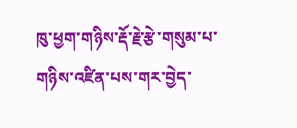ཁུ་ཕྱག་གཉིས་རྡོ་རྗེ་རྩེ་གསུམ་པ་གཉིས་འཛིན་པས་གར་བྱེད་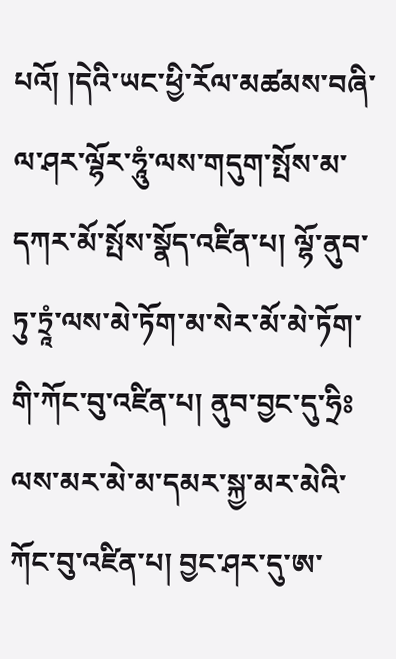པའོ། །དེའི་ཡང་ཕྱི་རོལ་མཚམས་བཞི་ལ་ཤར་ལྷོར་ཧཱུཾ་ལས་གདུག་སྤོས་མ་དཀར་མོ་སྤོས་སྣོད་འཛིན་པ། ལྷོ་ནུབ་ཏུ་ཏྲཱཾ་ལས་མེ་ཏོག་མ་སེར་མོ་མེ་ཏོག་གི་ཀོང་བུ་འཛིན་པ། ནུབ་བྱང་དུ་ཧྲིཿལས་མར་མེ་མ་དམར་སྐྱ་མར་མེའི་ཀོང་བུ་འཛིན་པ། བྱང་ཤར་དུ་ཨ་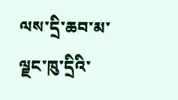ལས་དྲི་ཆབ་མ་ལྗང་ཁུ་དྲིའི་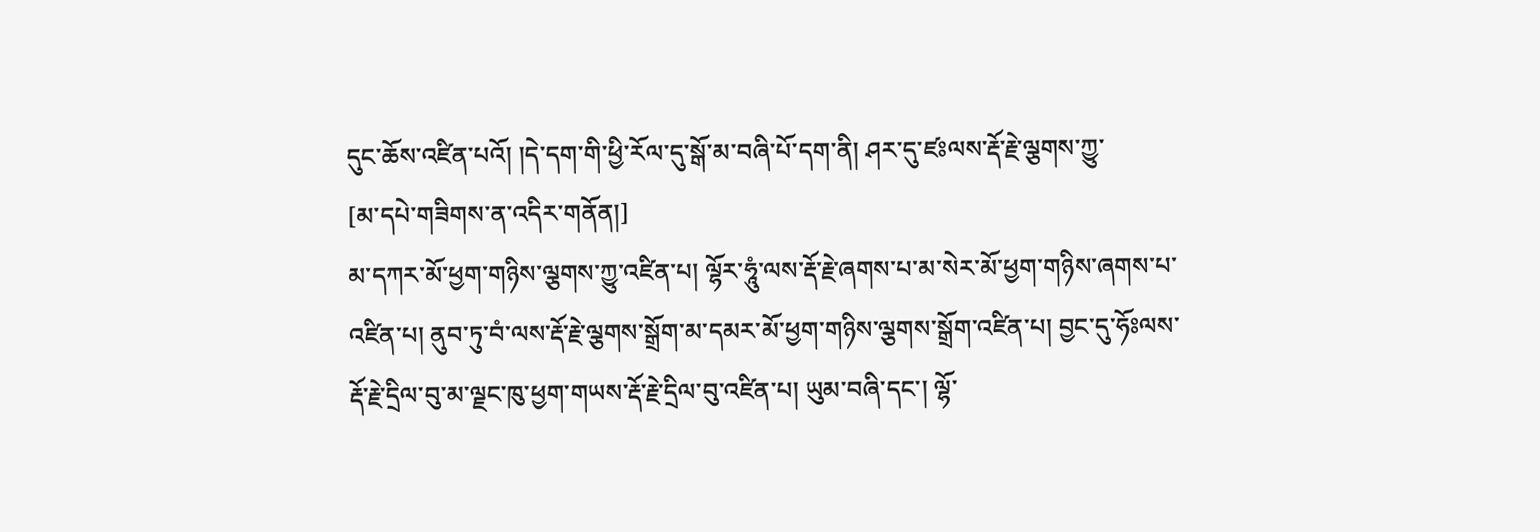དུང་ཆོས་འཛིན་པའོ། །དེ་དག་གི་ཕྱི་རོལ་དུ་སྒོ་མ་བཞི་པོ་དག་ནི། ཤར་དུ་ཛཿལས་རྡོ་རྗེ་ལྕགས་ཀྱུ་
[མ་དཔེ་གཟིགས་ན་འདིར་གནོན།]
མ་དཀར་མོ་ཕྱག་གཉིས་ལྕགས་ཀྱུ་འཛིན་པ། ལྷོར་ཧཱུཾ་ལས་རྡོ་རྗེ་ཞགས་པ་མ་སེར་མོ་ཕྱག་གཉིས་ཞགས་པ་འཛིན་པ། ནུབ་ཏུ་བཾ་ལས་རྡོ་རྗེ་ལྕགས་སྒྲོག་མ་དམར་མོ་ཕྱག་གཉིས་ལྕགས་སྒྲོག་འཛིན་པ། བྱང་དུ་ཧོཿལས་རྡོ་རྗེ་དྲིལ་བུ་མ་ལྗང་ཁུ་ཕྱག་གཡས་རྡོ་རྗེ་དྲིལ་བུ་འཛིན་པ། ཡུམ་བཞི་དང་། ལྷོ་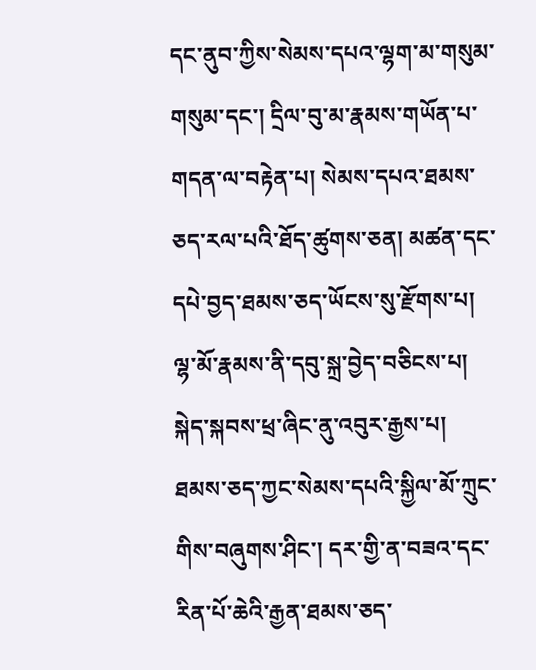དང་ནུབ་ཀྱིས་སེམས་དཔའ་ལྷག་མ་གསུམ་གསུམ་དང་། དྲིལ་བུ་མ་རྣམས་གཡོན་པ་གདན་ལ་བརྟེན་པ། སེམས་དཔའ་ཐམས་ཅད་རལ་པའི་ཐོད་ཚུགས་ཅན། མཚན་དང་དཔེ་བྱད་ཐམས་ཅད་ཡོངས་སུ་རྫོགས་པ། ལྷ་མོ་རྣམས་ནི་དབུ་སྐྲ་བྱེད་བཅིངས་པ། སྐེད་སྐབས་ཕྲ་ཞིང་ནུ་འབུར་རྒྱས་པ། ཐམས་ཅད་ཀྱང་སེམས་དཔའི་སྐྱིལ་མོ་ཀྲུང་གིས་བཞུགས་ཤིང་། དར་གྱི་ན་བཟའ་དང་རིན་པོ་ཆེའི་རྒྱན་ཐམས་ཅད་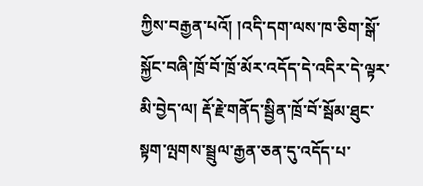ཀྱིས་བརྒྱན་པའོ། །འདི་དག་ལས་ཁ་ཅིག་སྒོ་སྐྱོང་བཞི་ཁྲོ་བོ་ཁྲོ་མོར་འདོད་དེ་འདིར་དེ་ལྟར་མི་བྱེད་ལ། རྡོ་རྗེ་གནོད་སྦྱིན་ཁྲོ་བོ་སྦོམ་ཐུང་སྟག་ལྤགས་སྦྲུལ་རྒྱན་ཅན་དུ་འདོད་པ་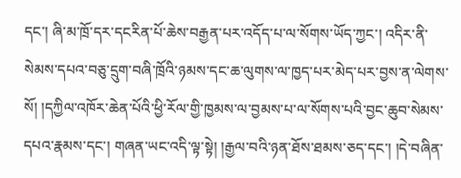དང་། ཞི་མ་ཁྲོ་དར་དངརིན་པོ་ཆེས་བརྒྱན་པར་འདོད་པ་ལ་སོགས་ཡོད་ཀྱང་། འདིར་ནི་སེམས་དཔའ་བཅུ་དྲུག་བཞི་ཁྲོའི་ཉམས་དང་ཆ་ལུགས་ལ་ཁྱད་པར་མེད་པར་བྱས་ན་ལེགས་སོ། །དཀྱིལ་འཁོར་ཆེན་པོའི་ཕྱི་རོལ་གྱི་ཁྱམས་ལ་བྱམས་པ་ལ་སོགས་པའི་བྱང་ཆུབ་སེམས་དཔའ་རྣམས་དང་། གཞན་ཡང་འདི་ལྟ་སྟེ། །རྒྱལ་བའི་ཉན་ཐོས་ཐམས་ཅད་དང་། །དེ་བཞིན་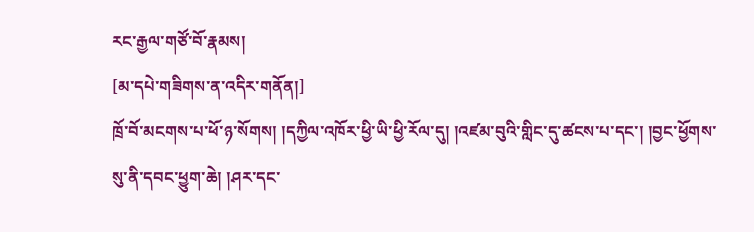རང་རྒྱལ་གཙོ་བོ་རྣམས།
[མ་དཔེ་གཟིགས་ན་འདིར་གནོན།]
ཁྲོ་བོ་མངགས་པ་ཕོ་ཉ་སོགས། །དཀྱིལ་འཁོར་ཕྱི་ཡི་ཕྱི་རོལ་དུ། །འཛམ་བུའི་གླིང་དུ་ཚངས་པ་དང་། །བྱང་ཕྱོགས་སུ་ནི་དབང་ཕྱུག་ཆེ། །ཤར་དང་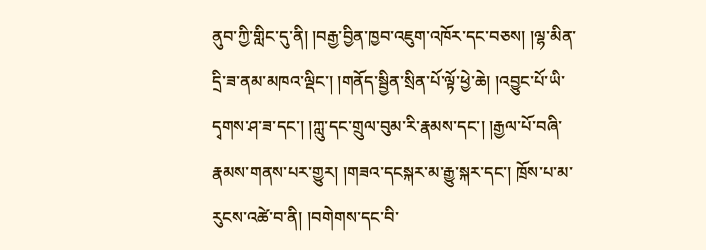ནུབ་ཀྱི་གླིང་དུ་ནི། །བརྒྱ་བྱིན་ཁྱབ་འཇུག་འཁོར་དང་བཅས། །ལྷ་མིན་དྲི་ཟ་ནམ་མཁའ་ལྡིང་། །གནོད་སྦྱིན་སྲིན་པོ་ལྟོ་ཕྱེ་ཆེ། །འབྱུང་པོ་ཡི་དྭགས་ཤ་ཟ་དང་། །ཀླུ་དང་གྲུལ་བུམ་རི་རྣམས་དང་། །རྒྱལ་པོ་བཞི་རྣམས་གནས་པར་གྱུར། །གཟའ་དངསྐར་མ་རྒྱུ་སྐར་དང་། ཁྲོས་པ་མ་རུངས་འཚེ་བ་ནི། །བགེགས་དང་བི་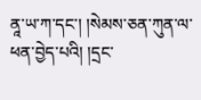ནཱ་ཡ་ཀ་དང་། །སེམས་ཅན་ཀུན་ལ་ཕན་བྱེད་པའི། །དྲང་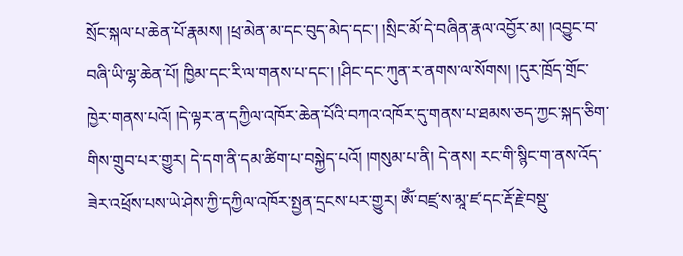སྲོང་སྐལ་པ་ཆེན་པོ་རྣམས། །ཕྲ་མེན་མ་དང་བུད་མེད་དང་། །སྲིང་མོ་དེ་བཞིན་རྣལ་འབྱོར་མ། །འབྱུང་བ་བཞི་ཡི་ལྷ་ཆེན་པོ། ཁྱིམ་དང་རི་ལ་གནས་པ་དང་། །ཤིང་དང་ཀུན་ར་ནགས་ལ་སོགས། །དུར་ཁྲོད་གྲོང་ཁྱེར་གནས་པའོ། །དེ་ལྟར་ན་དཀྱིལ་འཁོར་ཆེན་པོའི་བཀའ་འཁོར་དུ་གནས་པ་ཐམས་ཅད་ཀྱང་སྐད་ཅིག་གིས་གྲུབ་པར་གྱུར། དེ་དག་ནི་དམ་ཚིག་པ་བསྐྱེད་པའོ། །གསུམ་པ་ནི། དེ་ནས། རང་གི་སྙིང་ག་ནས་འོད་ཟེར་འཕྲོས་པས་ཡེ་ཤེས་ཀྱི་དཀྱིལ་འཁོར་སྤྱན་དྲངས་པར་གྱུར། ཨོཾ་བཛྲ་ས་མཱ་ཛ་དང་རྡོ་རྗེ་བསྡུ་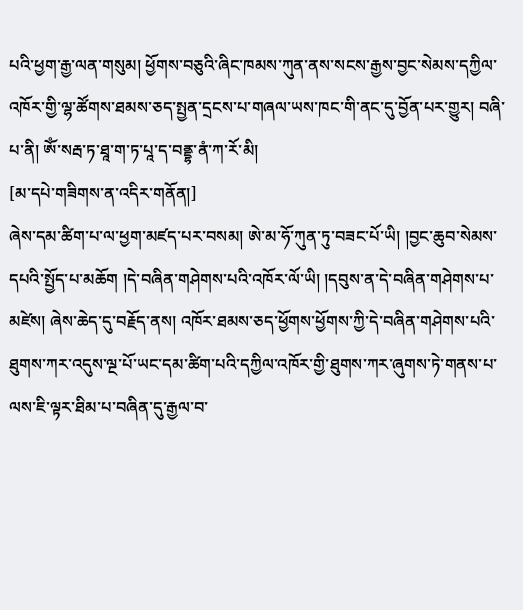པའི་ཕྱག་རྒྱ་ལན་གསུམ། ཕྱོགས་བཅུའི་ཞིང་ཁམས་ཀུན་ནས་སངས་རྒྱས་བྱང་སེམས་དཀྱིལ་འཁོར་གྱི་ལྷ་ཚོགས་ཐམས་ཅད་སྤྱན་དྲངས་པ་གཞལ་ཡས་ཁང་གི་ནང་དུ་བྱོན་པར་གྱུར། བཞི་པ་ནི། ཨོཾ་སརྦ་ཏ་ཐཱ་ག་ཏ་པཱ་ད་བནྡྷ་ནཾ་ཀ་རོ་མི།
[མ་དཔེ་གཟིགས་ན་འདིར་གནོན།]
ཞེས་དམ་ཚིག་པ་ལ་ཕྱག་མཛད་པར་བསམ། ཨེ་མ་ཧོ་ཀུན་ཏུ་བཟང་པོ་ཡི། །བྱང་ཆུབ་སེམས་དཔའི་སྤྱོད་པ་མཆོག །དེ་བཞིན་གཤེགས་པའི་འཁོར་ལོ་ཡི། །དབུས་ན་དེ་བཞིན་གཤེགས་པ་མཛེས། ཞེས་ཆེད་དུ་བརྗོད་ནས། འཁོར་ཐམས་ཅད་ཕྱོགས་ཕྱོགས་ཀྱི་དེ་བཞིན་གཤེགས་པའི་ཐུགས་ཀར་འདུས་ལྔ་པོ་ཡང་དམ་ཚིག་པའི་དཀྱིལ་འཁོར་གྱི་ཐུགས་ཀར་ཞུགས་ཏེ་གནས་པ་ལས་ཇི་ལྟར་ཐིམ་པ་བཞིན་དུ་རྒྱལ་བ་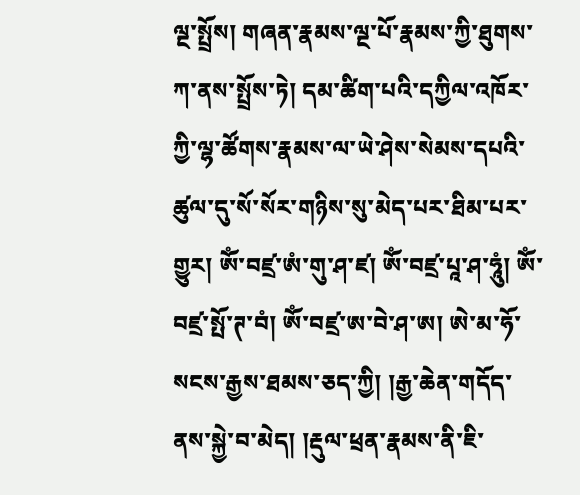ལྔ་སྤྲོས། གཞན་རྣམས་ལྔ་པོ་རྣམས་ཀྱི་ཐུགས་ཀ་ནས་སྤྲོས་ཏེ། དམ་ཚིག་པའི་དཀྱིལ་འཁོར་ཀྱི་ལྷ་ཚོགས་རྣམས་ལ་ཡེ་ཤེས་སེམས་དཔའི་ཚུལ་དུ་སོ་སོར་གཉིས་སུ་མེད་པར་ཐིམ་པར་གྱུར། ཨོཾ་བཛྲ་ཨཾ་གུ་ཤ་ཛ། ཨོཾ་བཛྲ་པཱ་ཤ་ཧཱུཾ། ཨོཾ་བཛྲ་སྤོ་ཊ་བཾ། ཨོཾ་བཛྲ་ཨ་བེ་ཤ་ཨ། ཨེ་མ་ཧོ་སངས་རྒྱས་ཐམས་ཅད་ཀྱི། །རྒྱ་ཆེན་གདོད་ནས་སྐྱེ་བ་མེད། །རྡུལ་ཕྲན་རྣམས་ནི་ཇི་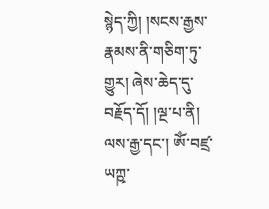སྙེད་ཀྱི། །སངས་རྒྱས་རྣམས་ནི་གཅིག་ཏུ་གྱུར། ཞེས་ཆེད་དུ་བརྗོད་དོ། །ལྔ་པ་ནི། ལས་རྒྱ་དང་། ཨོཾ་བཛྲ་ཡཀྵ་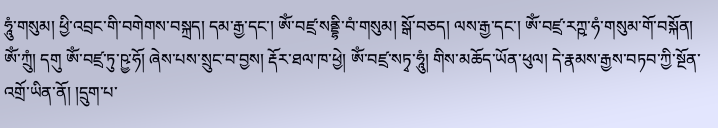ཧཱུཾ་གསུམ། ཕྱི་འབྲང་གི་བགེགས་བསྐྲད། དམ་རྒྱ་དང་། ཨོཾ་བཛྲ་སནྡྷི་བཾ་གསུམ། སྒོ་བཅད། ལས་རྒྱ་དང་། ཨོཾ་བཛྲ་རཀྵ་ཧཾ་གསུམ་གོ་བསྐོན། ཨོཾ་ཀྲུཾ། དགུ ཨོཾ་བཛྲ་ཏུ་ཥྱ་ཧོ། ཞེས་པས་སྲུང་བ་བྱས། རྡོར་ཐལ་ཁ་ཕྱེ། ཨོཾ་བཛྲ་སཏྭ་ཧཱུཾ། གིས་མཆོད་ཡོན་ཕུལ། དེ་རྣམས་རྒྱས་བཏབ་ཀྱི་སྔོན་འགྲོ་ཡིན་ནོ། །དྲུག་པ་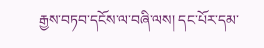རྒྱས་བཏབ་དངོས་ལ་བཞི་ལས། དང་པོར་དམ་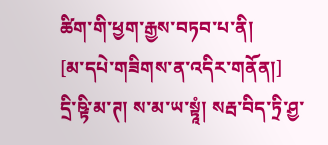ཚིག་གི་ཕྱག་རྒྱས་བཏབ་པ་ནི།
[མ་དཔེ་གཟིགས་ན་འདིར་གནོན།]
དྲི་ཥྟི་མ་ཊ། ས་མ་ཡ་སྟཱཾ། སརྦ་བིད་ཏྲི་ཤྱ་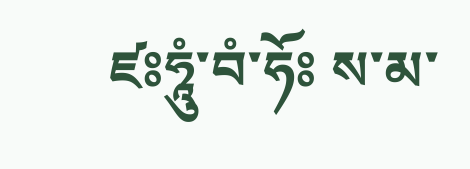ཛཿཧཱུཾ་བཾ་ཧོཿ ས་མ་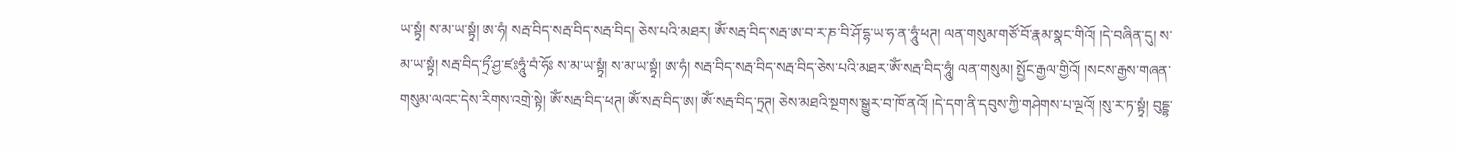ཡ་སྟྭཾ། ས་མ་ཡ་སྟྭཾ། ཨ་ཧཾ། སརྦ་བིད་སརྦ་བིད་སརྦ་བིད། ཅེས་པའི་མཐར། ཨོཾ་སརྦ་བིད་སརྦ་ཨ་བ་ར་ཎ་བི་ཤོ་དྷ་ཡ་ཧ་ན་ཧཱུཾ་ཕཊ། ལན་གསུམ་གཙོ་བོ་རྣམ་སྣང་གིའོ། །དེ་བཞིན་དུ། ས་མ་ཡ་སྟྭཾ། སརྦ་བིད་ཏྲྀ་ཤྱ་ཛཿཧཱུཾ་བཾ་ཧོཿ ས་མ་ཡ་སྟྭཾ། ས་མ་ཡ་སྟྭཾ། ཨ་ཧཾ། སརྦ་བིད་སརྦ་བིད་སརྦ་བིད་ཅེས་པའི་མཐར་ཨོཾ་སརྦ་བིད་ཧཱུཾ། ལན་གསུམ། སྤྱོང་རྒྱལ་གྱིའོ། །སངས་རྒྱས་གཞན་གསུམ་ལའང་དེས་རིགས་འགྲེ་སྟེ། ཨོཾ་སརྦ་བིད་ཕཊ། ཨོཾ་སརྦ་བིད་ཨ། ཨོཾ་སརྦ་བིད་ཏྲཊ། ཅེས་མཐའི་སྔགས་སྒྱུར་བ་ཁོ་ནའོ། །དེ་དག་ནི་དབུས་ཀྱི་གཤེགས་པ་ལྔའོ། །སུ་ར་ཏ་སྟྭཾ། བུདྡྷ་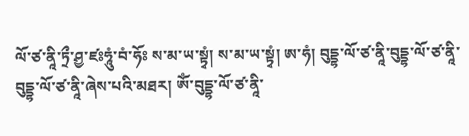ལོ་ཙ་ནཱི་ཏྲྀ་ཤྱ་ཛཿཧཱུཾ་བཾ་ཧོཿ ས་མ་ཡ་སྟྭཾ། ས་མ་ཡ་སྟྭཾ། ཨ་ཧཾ། བུདྡྷ་ལོ་ཙ་ནཱི་བུདྡྷ་ལོ་ཙ་ནཱི་བུདྡྷ་ལོ་ཙ་ནཱི་ཞེས་པའི་མཐར། ཨོཾ་བུདྡྷ་ལོ་ཙ་ནཱི་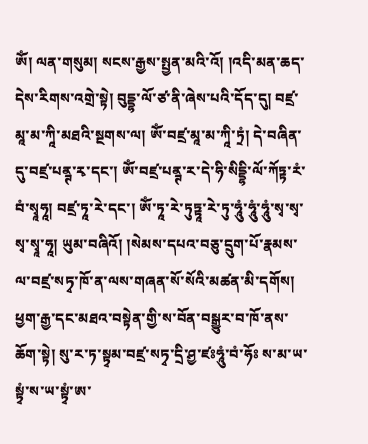ཨོཾ། ལན་གསུམ། སངས་རྒྱས་སྤྱན་མའི་འོ། །འདི་མན་ཆད་དེས་རིགས་འགྲེ་སྟེ། བུདྡྷ་ལོ་ཙ་ནི་ཞེས་པའི་དོད་དུ། བཛྲ་མཱ་མ་ཀཱི་མཐའི་སྔགས་ལ། ཨོཾ་བཛྲ་མཱ་མ་ཀཱི་ཏྲཾ། དེ་བཞིན་དུ་བཛྲ་པནྚ་རྭ་དང་། ཨོཾ་བཛྲ་པནྚ་ར་དེ་ཧི་སིདྡྷི་ལོ་ཀོཏྟ་རཾ་བཾ་སྭཱཧཱ། བཛྲ་ཏཱ་རེ་དང་། ཨོཾ་ཏཱ་རེ་ཏུཏྟཱ་རེ་ཏུ་ཧཱུཾ་ཧཱུཾ་ཧཱུཾ་སྭ་སྭ་སྭ་སྭཱ་ཧཱ། ཡུམ་བཞིའོ། །སེམས་དཔའ་བཅུ་དྲུག་པོ་རྣམས་ལ་བཛྲ་སཏྭ་ཁོ་ན་ལས་གཞན་སོ་སོའི་མཚན་མི་དགོས། ཕྱག་རྒྱ་དང་མཐའ་བསྟེན་གྱི་ས་བོན་བསྒྱུར་བ་ཁོ་ནས་ཆོག་སྟེ། སུ་ར་ཏ་སྟྭམ་བཛྲ་སཏྭ་དྲི་ཤྱ་ཛཿཧཱུཾ་བཾ་ཧོཿ ས་མ་ཡ་སྟྭཾ་ས་ཡ་སྟྭཾ་ཨ་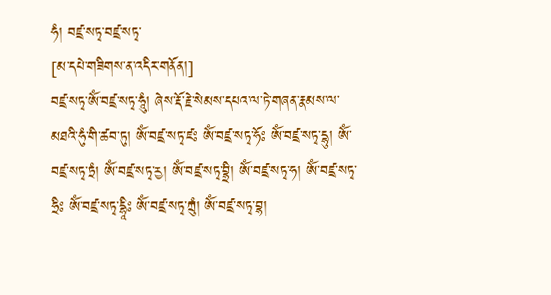ཧཾ། བཛྲ་སཏྭ་བཛྲ་སཏྭ་
[མ་དཔེ་གཟིགས་ན་འདིར་གནོན།]
བཛྲ་སཏྭ་ཨོཾ་བཛྲ་སཏྭ་ཧཱུཾ། ཞེས་རྡོ་རྗེ་སེམས་དཔའ་ལ་ཏེ་གཞན་རྣམས་ལ་མཐའི་ཧུཾ་གི་ཚབ་ཏུ། ཨོཾ་བཛྲ་སཏྭ་ཛཿ ཨོཾ་བཛྲ་སཏྭ་ཧོཿ ཨོཾ་བཛྲ་སཏྭ་དྷུ། ཨོཾ་བཛྲ་སཏྭ་ཏྲཾ། ཨོཾ་བཛྲ་སཏྭ་རྱ། ཨོཾ་བཛྲ་སཏྭ་བྷྲི། ཨོཾ་བཛྲ་སཏྭ་ཧ། ཨོཾ་བཛྲ་སཏྭ་ཧྲིཿ ཨོཾ་བཛྲ་སཏྭ་དྷཱིཿ ཨོཾ་བཛྲ་སཏྭ་ཀྲུཾ། ཨོཾ་བཛྲ་སཏྭ་བྷ།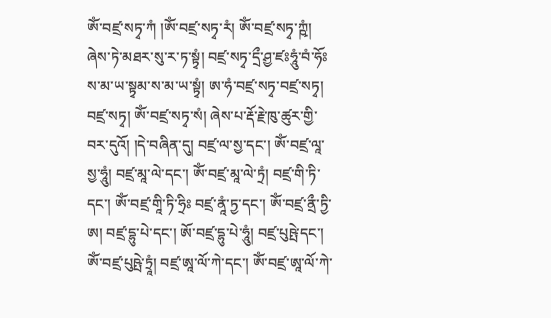ཨོཾ་བཛྲ་སཏྭ་ཀཾ །ཨོཾ་བཛྲ་སཏྭ་རཾ། ཨོཾ་བཛྲ་སཏྭ་ཀྵཾ། ཞེས་ཏེ་མཐར་སུ་ར་ཏ་སྟྭཾ། བཛྲ་སཏྭ་དྲྀ་ཤྱ་ཛཿཧཱུཾ་བཾ་ཧོཿ ས་མ་ཡ་སྟྭམ་ས་མ་ཡ་སྟྭཾ། ཨ་ཧཾ་བཛྲ་སཏྭ་བཛྲ་སཏྭ། བཛྲ་སཏྭ། ཨོཾ་བཛྲ་སཏྭ་སཾ། ཞེས་པ་རྡོ་རྗེ་ཁུ་ཚུར་གྱི་བར་དུའོ། །དེ་བཞིན་དུ། བཛྲ་ལ་སྱ་དང་། ཨོཾ་བཛྲ་ལཱ་སྱ་ཧཱུཾ། བཛྲ་མཱ་ལེ་དང་། ཨོཾ་བཛྲ་མཱ་ལེ་ཏྲཾ། བཛྲ་གི་ཏི་དང་། ཨོཾ་བཛྲ་གཱི་ཏི་ཧྲིཿ བཛྲ་ནཱཾ་ཏྱ་དང་། ཨོཾ་བཛྲ་ནྲྀ་ཏྱི་ཨ། བཛྲ་དྷུ་པེ་དང་། ཨོ་བཛྲ་དྷུ་པེ་ཧཱུཾ། བཛྲ་པུཥྤེ་དང་། ཨོཾ་བཛྲ་པུཥྤེ་ཏྲཱཾ། བཛྲ་ཨཱ་ལོ་ཀེ་དང་། ཨོཾ་བཛྲ་ཨཱ་ལོ་ཀེ་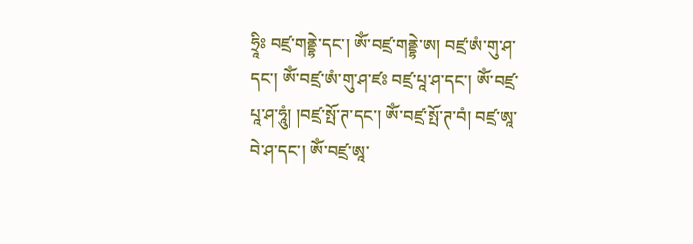ཧྲཱིཿ བཛྲ་གནྡྷེ་དང་། ཨོཾ་བཛྲ་གནྡྷེ་ཨ། བཛྲ་ཨཾ་གུ་ཤ་དང་། ཨོཾ་བཛྲ་ཨཾ་གུ་ཤ་ཛཿ བཛྲ་པཱ་ཤ་དང་། ཨོཾ་བཛྲ་པཱ་ཤ་ཧཱུཾ། །བཛྲ་སྤོ་ཊ་དང་། ཨོཾ་བཛྲ་སྤོ་ཊ་བཾ། བཛྲ་ཨཱ་བེ་ཤ་དང་། ཨོཾ་བཛྲ་ཨཱ་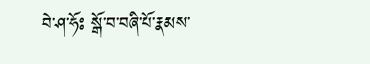བེ་ཤ་ཧོཿ སྒོ་བ་བཞི་པོ་རྣམས་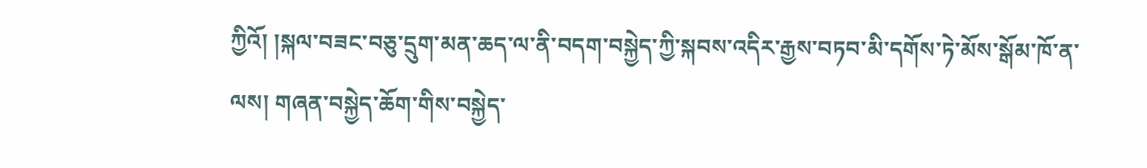ཀྱིའོ། །སྐལ་བཟང་བཅུ་དྲུག་མན་ཆད་ལ་ནི་བདག་བསྐྱེད་ཀྱི་སྐབས་འདིར་རྒྱས་བཏབ་མི་དགོས་ཏེ་མོས་སྒོམ་ཁོ་ན་ལས། གཞན་བསྐྱེད་ཆོག་གིས་བསྐྱེད་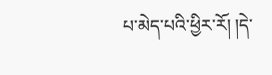པ་མེད་པའི་ཕྱིར་རོ། །དེ་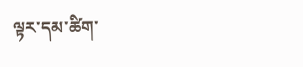ལྟར་དམ་ཚིག་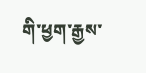གི་ཕྱག་རྒྱས་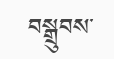བསྒྲུབས་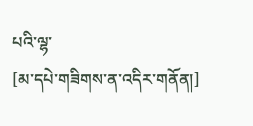པའི་ལྷ་
[མ་དཔེ་གཟིགས་ན་འདིར་གནོན།]